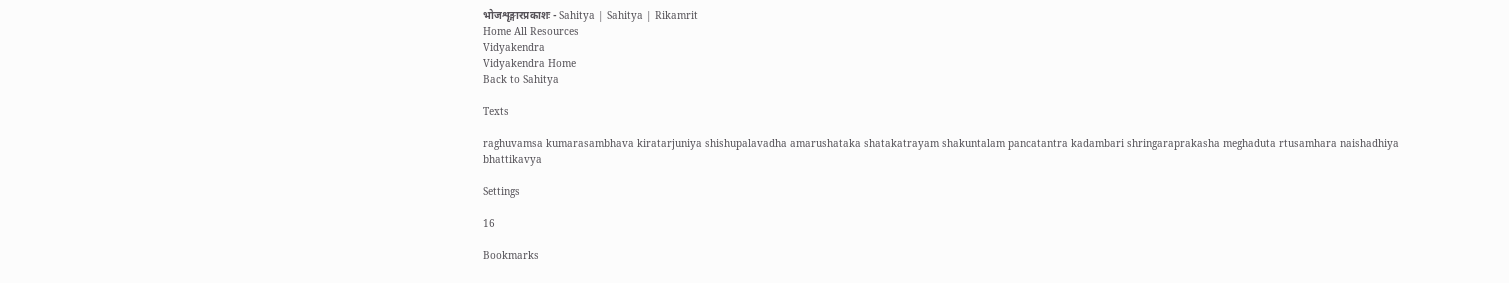भोजशृङ्गारप्रकाशः - Sahitya | Sahitya | Rikamrit
Home All Resources
Vidyakendra
Vidyakendra Home
Back to Sahitya

Texts

raghuvamsa kumarasambhava kiratarjuniya shishupalavadha amarushataka shatakatrayam shakuntalam pancatantra kadambari shringaraprakasha meghaduta rtusamhara naishadhiya bhattikavya

Settings

16

Bookmarks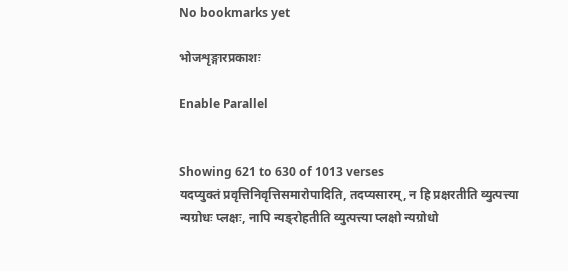No bookmarks yet

भोजशृङ्गारप्रकाशः

Enable Parallel


Showing 621 to 630 of 1013 verses
यदप्युक्‍तं प्रवृत्तिनिवृत्तिसमारोपादिति, तदप्यसारम्, न हि प्रक्षरतीति व्युत्पत्त्या न्यग्रोधः प्लक्षः, नापि न्यङ्‌रोहतीति व्युत्पत्त्या प्लक्षो न्यग्रोधो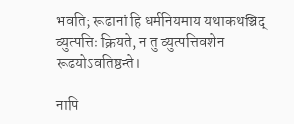भवति; रूढानां हि धर्मनियमाय यथाकथञ्चिद् व्युत्पत्तिः क्रियते, न तु व्युत्पत्तिवशेन रूढयोऽवतिष्ठन्ते।

नापि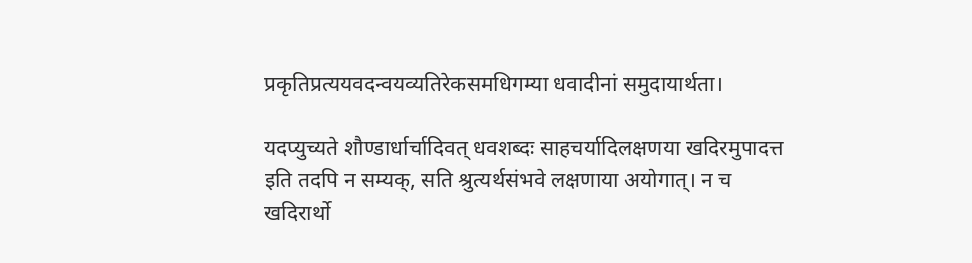प्रकृतिप्रत्ययवदन्वयव्यतिरेकसमधिगम्या धवादीनां समुदायार्थता।

यदप्युच्यते शौण्डार्धार्चादिवत् धवशब्दः साहचर्यादिलक्षणया खदिरमुपादत्त इति तदपि न सम्यक्, सति श्रुत्यर्थसंभवे लक्षणाया अयोगात्। न च खदिरार्थो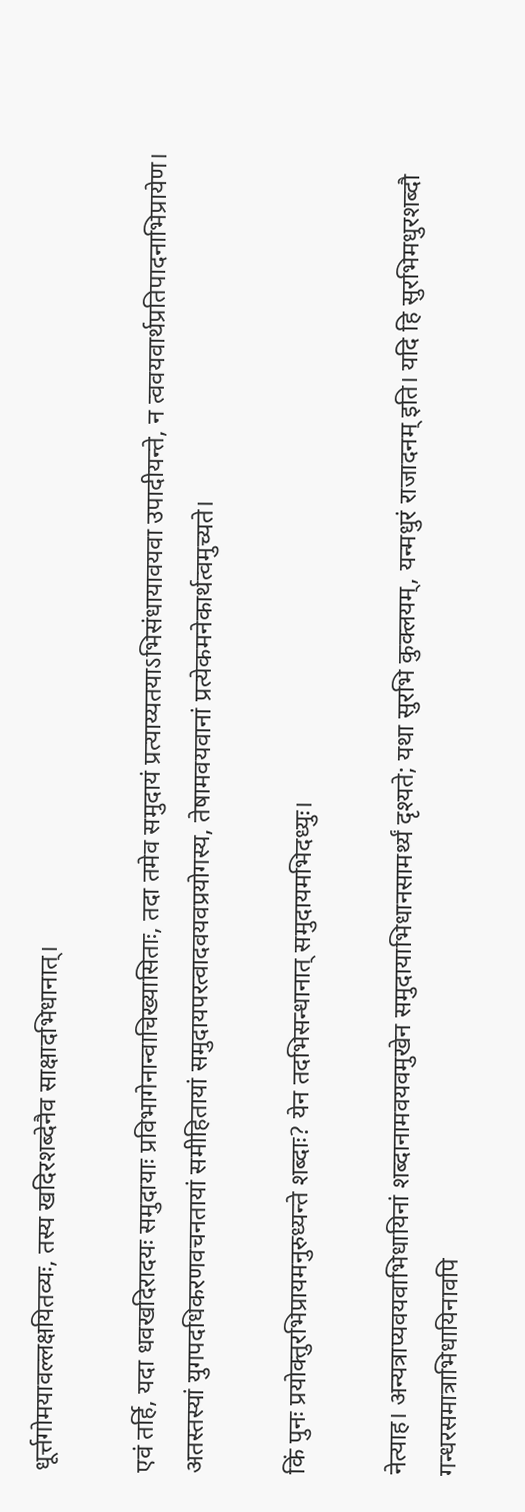धूर्त्तगोमयावल्लक्षयितव्यः, तस्य खदिरशब्देनैव साक्षादभिधानात्।

एवं तर्हि, यदा धवखदिरादयः समुदायाः प्रविभागेनान्वाचिख्यासिताः, तदा तमेव समुदायं प्रत्याय्यतयाऽभिसंधायावयवा उपादीयन्ते, न त्ववयवार्थप्रतिपादनाभिप्रायेण। अतस्तस्यां युगपदधिकरणवचनतायां समीहितायां समुदायपरत्वादवयवप्रयोगस्य, तेषामवयवानां प्रत्येकमनेकार्थत्वमुच्यते।

किं पुनः प्रयोक्‍तुरभिप्रायमनुरुध्यन्ते शब्दाः? येन तदभिसन्धानात् समुदायमभिदध्युः।

नेत्याह। अन्यत्राप्यवयवाभिधायिनां शब्दानामवयवमुखेन समुदायाभिधानसामर्थ्यं दृश्यते; यथा सुरभि कुक्लयम्, यन्मधुरं राजादनम् इति। यदि हि सुरभिमधुरशब्दौ गन्धरसमात्राभिधायिनावपि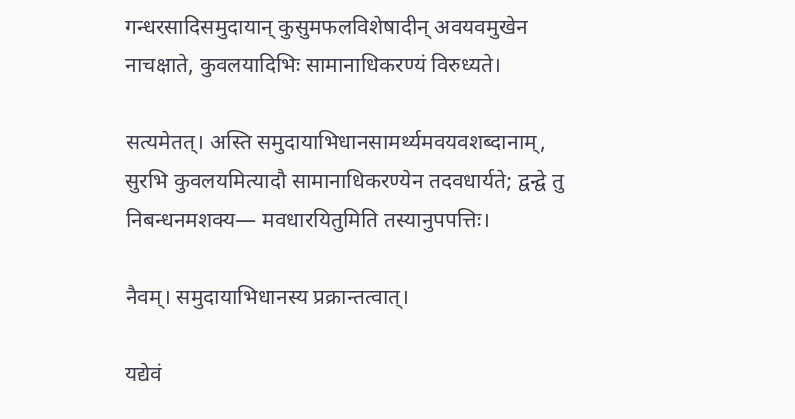गन्धरसादिसमुदायान् कुसुमफलविशेषादीन् अवयवमुखेन नाचक्षाते, कुवलयादिभिः सामानाधिकरण्यं विरुध्यते।

सत्यमेतत्। अस्ति समुदायाभिधानसामर्थ्यमवयवशब्दानाम्, सुरभि कुवलयमित्यादौ सामानाधिकरण्येन तदवधार्यते; द्वन्द्वे तु निबन्धनमशक्य— मवधारयितुमिति तस्यानुपपत्तिः।

नैवम्। समुदायाभिधानस्य प्रक्रान्तत्वात्।

यद्येवं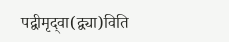पद्वीमृद्‌वा(द्व्या)विति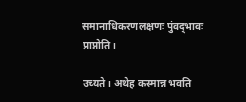समानाधिकरणलक्षणः पुंवद्‌भावः प्राप्नोति।

उच्यते। अथेह कस्मान्न भवति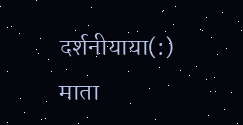दर्शनीयाया(:) माता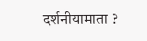दर्शनीयामाता ?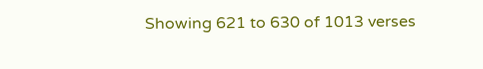Showing 621 to 630 of 1013 verses